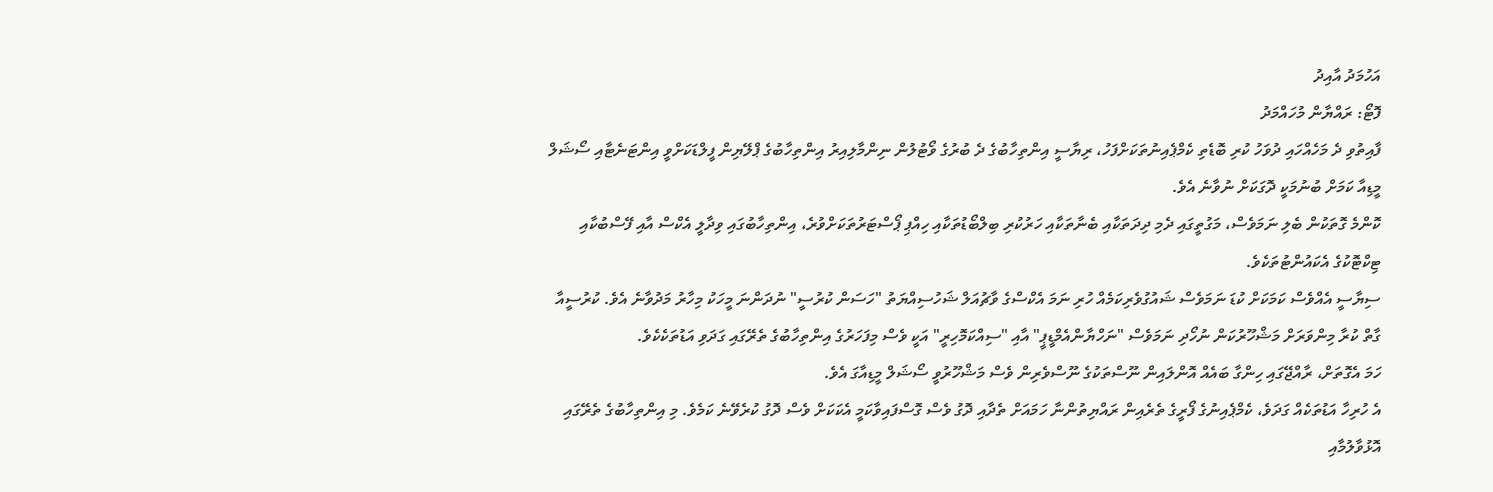އަހުމަދު އާއިދު
ފޮޓޯ: ރައްޔާން މުހައްމަދު
ފާއިތުވި ދެ މަހެއްހައި ދުވަހު ކުރި ބޮޑެތި ކެމްޕެއިނުތަކަށްފަހު، ރިޔާސީ އިންތިހާބުގެ ދެ ބުރުގެ ވޯޓުލުން ނިންމާލިއިރު އިންތިހާބުގެ ޕްލޭޔިން ފީލްޑަކަށްވީ އިންޓަނެޓާއި ސޯޝަލް މީޑިއާ ކަމަށް ބުނުމަކީ ދޮގަކަށް ނުވާނެ އެވެ.
ކޮންމެ ގޮތަކުން ބެލި ނަމަވެސް، މަގުތީގައި ދެމި ދިދަތަކާއި ބެނާތަކާއި ހަރުކުރި ބިލްބޯޑުތަކާއި ހިއްޕި ޕޯސްޓަރުތަކަށްވުރެ، އިންތިހާބުގައި ވިދާލީ އެކްސް އާއި ފޭސްބުކާއި ޓިކްޓޮކުގެ އެކައުންޓުތަކެވެ.
ސިޔާސީ އެއްވެސް ކަމަކަށް ކުޑަ ނަމަވެސް ޝައުގުވެރިކަމެއް ހުރި ނަމަ އެކްސްގެ ވާޗުއަލް ޝަހުސިއްޔަތު "ހަސަން ކުރުސީ" ނުދަންނަ މީހަކު މިހާރު މަދުވާނެ އެވެ. ކުރުސީއާ ގާތް ކުރާ މިންވަރަށް މަޝްހޫރުކަން ނުހޯދި ނަމަވެސް "ނަހްޔާންއެމްޑީޕީ" އާއި "ސިއްކަމޮހިރީ" އަކީ ވެސް މިފަހަރުގެ އިންތިހާބުގެ ތެރޭގައި ގަދަވި އަޑުތަކެކެވެ.
ހަމަ އެގޮތަށް، ރާއްޖޭގައި ހިންގާ ބައެއް އޮންލައިން ނޫސްތަކުގެ ނޫސްވެރިން ވެސް މަޝްހޫރުވީ ސޯޝަލް މީޑިއާގަ އެވެ.
އެ ހުރިހާ އަޑުތަކެއް ގަދަވެ، ކެމްޕެއިނުގެ ފޯރީގެ ތެރެއިން ރައްޔިތުންނާ ހަމައަށް ތެދާއި ދޮގު ވެސް ގޮސްފައިވާކަމީ އެކަކަށް ވެސް ދޮގު ކުރެވޭނެ ކަމެވެ. މި އިންތިހާބުގެ ތެރޭގައި އޮޅުވާލުމާއި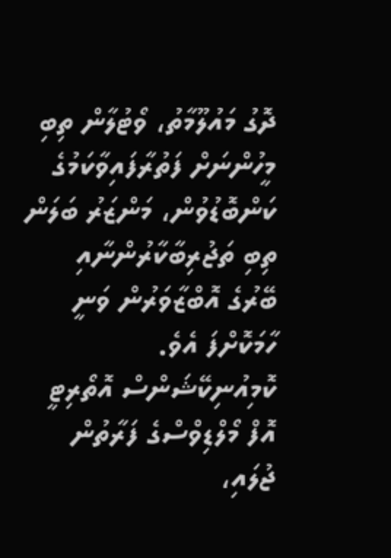ދޮގު މައުލޫމާތު، ވޯޓުލާން ތިބި މީހުންނަށް ފަތުރާފައިވާކަމުގެ ކަންބޮޑުވުން، މަންޒަރު ބަލަން ތިބި ތަޖުރިބާކާރުންނާއި ބޭރުގެ އޮބްޒާވަރުން ވަނީ ހާމަކޮށްފަ އެވެ.
ކޮމިއުނިކޭޝަންސް އޮތޯރިޓީ އޮފް މޯލްޑިވްސްގެ ފަރާތުން ޖުލައި،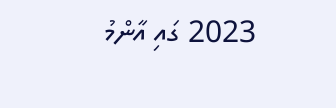2023 ގައި އާންމު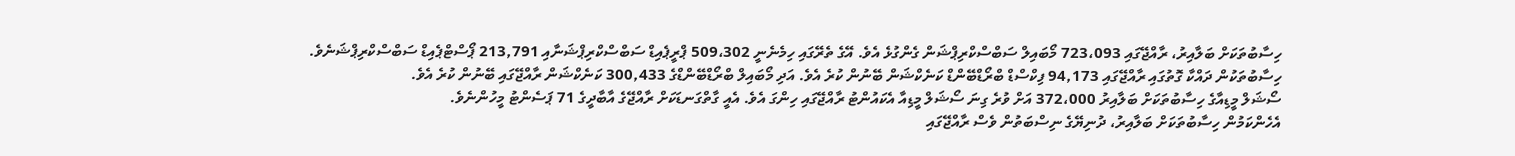ހިސާބުތަކަށް ބަލާއިރު، ރާއްޖޭގައި 723،093 މޯބައިލް ސަބްސްކްރިޕްޝަން ގެންގުޅެ އެވެ. އޭގެ ތެރޭގައި ހިމެނެނީ 509،302 ޕްރީޕެއިޑް ސަބްސްކްރިޕްޝަނާއި 213,791 ޕޯސްޓްޕެއިޑް ސަބްސްކްރިޕްޝަނެވެ.
ހިސާބުތަކުން ދައްކާ ގޮތުގައި ރާއްޖޭގައި 94,173 ފިކްސްޑް ބްރޯޑްބޭންޑް ކަނެކްޝަން ބޭނުން ކުރެ އެވެ. އަދި މޯބައިލް ބްރޯޑްބޭންޑްގެ 300,433 ކަނެކްޝަން ރާއްޖޭގައި ބޭނުން ކުރެ އެވެ.
ސޯޝަލް މީޑިއާގެ ހިސާބުތަކަށް ބަލާއިރު 372،000 އަށް ވުރެ ގިނަ ސޯޝަލް މީޑިއާ އެކައުންޓު ރާއްޖޭގައި ހިންގަ އެވެ. އެއީ ގާތްގަނޑަކަށް ރާއްޖޭގެ އާބާދީގެ 71 ޕަސެންޓު މީހުންނެވެ.
އެހެންކަމުން ހިސާބުތަކަށް ބަލާއިރު، ދުނިޔޭގެ ނިސްބަތުން ވެސް ރާއްޖޭގައި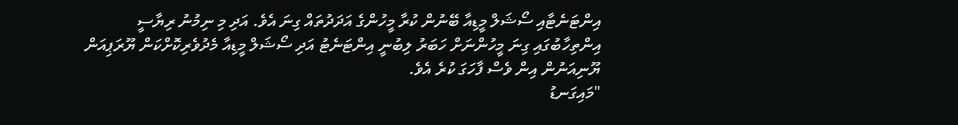އިންޓަނެޓާއި ސޯޝަލް މީޑިއާ ބޭނުން ކުރާ މީހުންގެ އަދަދުތައް ގިނަ އެވެ. އަދި މި ނިމުނު ރިޔާސީ އިންތިހާބުގައި ގިނަ މީހުންނަށް ހަބަރު ލިބުނީ އިންޓަނެޓު އަދި ސޯޝަލް މީޑިއާ މެދުވެރިކޮށްކަން ޔޫރަޕިއަން ޔޫނިއަނުން އިން ވެސް ފާހަގަ ކުރެ އެވެ.
"މައިގަނޑު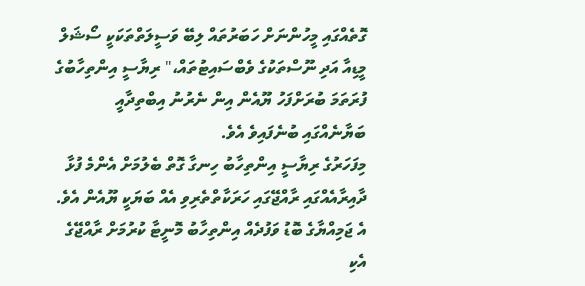ގޮތެއްގައި މީހުންނަށް ހަބަރުތައް ލިބޭ ވަސީލަތްތަކަކީ ސޯޝަލް މީޑިއާ އަދި ނޫސްތަކުގެ ވެބްސައިޓުތައް،" ރިޔާސީ އިންތިހާބުގެ ފުރަތަމަ ބުރަށްފަހު ޔޫއެން އިން ނެރުނު އިބްތިދާއީ ބަޔާނެއްގައި ބުނެފައިވެ އެވެ.
މިފަހަރުގެ ރިޔާސީ އިންތިހާބު ހިނގާ ގޮތް ބެލުމަށް އެންމެ ފުޅާ ދާއިރާއެއްގައި ރާއްޖޭގައި ހަރަކާތްތެރިވި އެއް ބަޔަކީ ޔޫއެން އެވެ. އެ ޖަމިއްޔާގެ ބޮޑު ވަފުދެއް އިންތިހާބު މޮނީޓާ ކުރުމަށް ރާއްޖޭގެ އެކި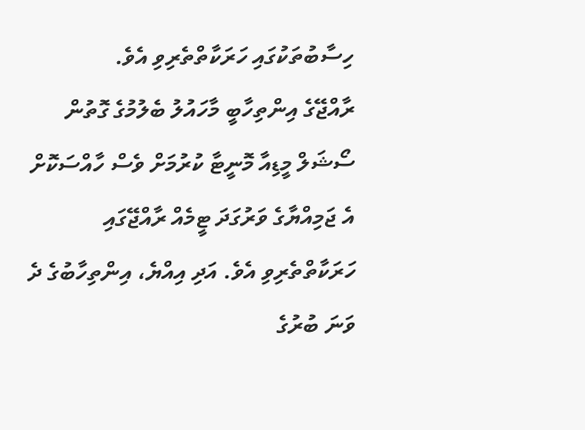ހިސާބުތަކުގައި ހަރަކާތްތެރިވި އެވެ.
ރާއްޖޭގެ އިންތިހާބީ މާހައުލު ބެލުމުގެ ގޮތުން ސޯޝަލް މީޑިއާ މޮނީޓާ ކުރުމަށް ވެސް ހާއްސަކޮށް އެ ޖަމިއްޔާގެ ވަރުގަދަ ޓީމެއް ރާއްޖޭގައި ހަރަކާތްތެރިވި އެވެ. އަދި އިއްޔެ، އިންތިހާބުގެ ދެ ވަނަ ބުރުގެ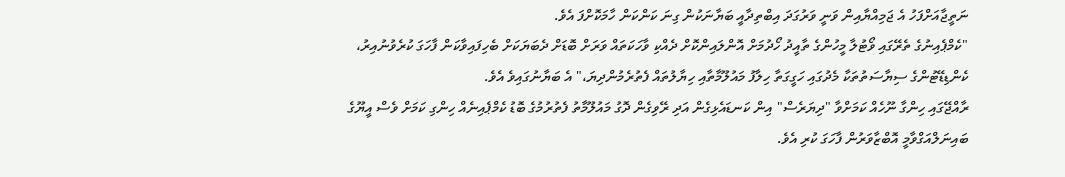ނަތީޖާއަށްފަހު އެ ޖަމިއްޔާއިން ވަނީ ވަރުގަދަ އިބްތިދާއީ ބަޔާނަކުން ގިނަ ކަންކަން ހާމަކޮށްފަ އެވެ.
"ކެމްޕެއިނުގެ ތެރޭގައި ވޯޓުލާ މީހުންގެ ތާއީދު ހޯދުމަށް އޮންލައިންކޮށް ދެއްކި ވާހަކަތައް ވަރަށް ބޮޑަށް ދެބަޔަކަށް ބެހިފައިވާކަން ފާހަގަ ކުރެވުނުއިރު، ކެންޑިޑޭޓުންގެ ސިޔާސަތުތަކާ މެދުގައި ހަގީގަތާ ހިލާފު މައުލޫމާތާއި ހިޔާލުތައް ފެތުރެމުންދިޔަ،" އެ ބަޔާނުގައިވެ އެވެ.
ރާއްޖޭގައި ހިންގާ ނޫހެއް ކަމަށްވާ "ދިޔަރެސް" އިން ކަނޑައެޅިގެން އަދި ރޭވިގެން ދޮގު މައުލޫމާތު ފެތުރުމުގެ ބޮޑު ކެމްޕެއިނެއް ހިންގި ކަމަށް ވެސް އީޔޫގެ ބައިނަލްއަގްވާމީ އޮބްޒާވަރުން ފާހަގަ ކުރި އެވެ.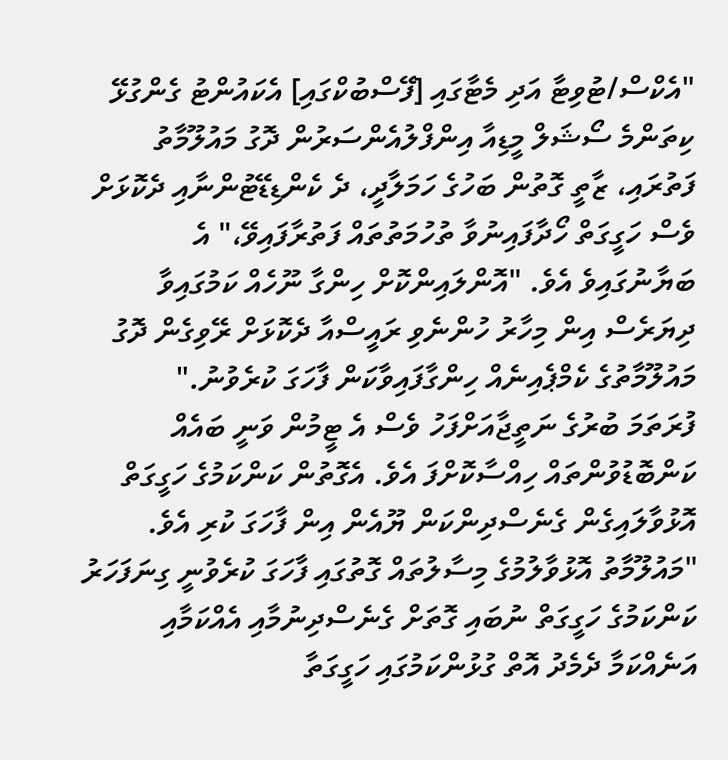"އެކްސް/ޓުވިޓާ އަދި މެޓާގައި [ފޭސްބުކްގައި] އެކައުންޓު ގެންގުޅޭ ކިތަންމެ ސޯޝަލް މީޑިއާ އިންފްލުއެންސަރުން ދޮގު މައުލޫމާތު ފަތުރައި، ޒާތީ ގޮތުން ބަހުގެ ހަމަލާދީ، ދެ ކެންޑިޑޭޓުންނާއި ދެކޮޅަށް ވެސް ހަގީގަތް ހޯދާފައިނުވާ ތުހުމަތުތައް ފަތުރާފައިވޭ،" އެ ބަޔާނުގައިވެ އެވެ. "އޮންލައިންކޮށް ހިންގާ ނޫހެއް ކަމުގައިވާ ދިޔަރެސް އިން މިހާރު ހުންނެވި ރައީސްއާ ދެކޮޅަށް ރޭވިގެން ދޮގު މައުލޫމާތުގެ ކެމްޕެއިނެއް ހިންގާފައިވާކަން ފާހަގަ ކުރެވުނު."
ފުރަތަމަ ބުރުގެ ނަތީޖާއަށްފަހު ވެސް އެ ޓީމުން ވަނީ ބައެއް ކަންބޮޑުވުންތައް ހިއްސާކޮށްފަ އެވެ. އެގޮތުން ކަންކަމުގެ ހަގީގަތް އޮޅުވާލައިގެން ގެނެސްދިންކަން ޔޫއެން އިން ފާހަގަ ކުރި އެވެ.
"މައުލޫމާތު އޮޅުވާލުމުގެ މިސާލުތައް ގޮތުގައި ފާހަގަ ކުރެވުނީ ގިނަފަހަރު ކަންކަމުގެ ހަގީގަތް ނުބައި ގޮތަށް ގެނެސްދިނުމާއި އެއްކަމާއި އަނެއްކަމާ ދެމެދު އޮތް ގުޅުންކަމުގައި ހަގީގަތާ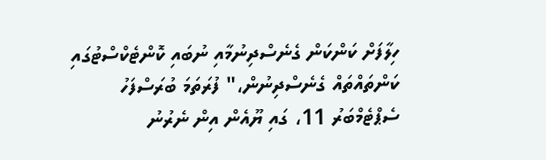ހިލާފަށް ކަންކަން ގެނެސްދިނުމާއި ނުބައި ކޮންޓެކްސްޓުގައި ކަންތައްތައް ގެނެސްދިނުން،" ފުރަތަމަ ބުރަސްފަހު ސެޕްޓެމްބަރު 11، ގައި ޔޫއެން އިން ނެރުނު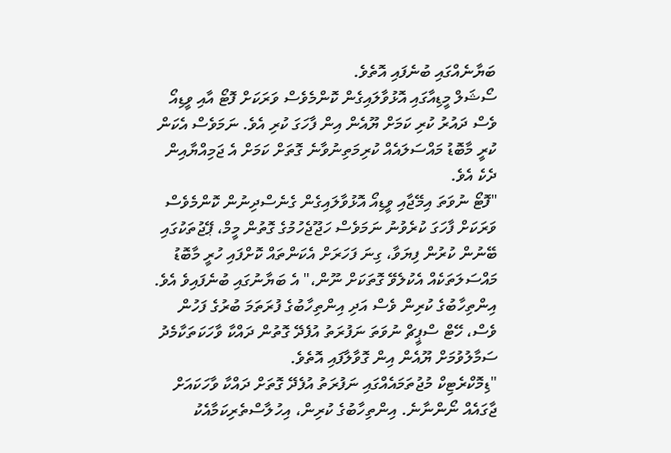ބަޔާނެއްގައި ބުނެފައި އޮތެވެ.
ސޯޝަލް މީޑިއާގައި އޮޅުވާލައިގެން ކޮންމެވެސް ވަރަކަށް ފޮޓޯ އާއި ވީޑިއޯ ވެސް ދައުރު ކުރި ކަމަށް ޔޫއެން އިން ފާހަގަ ކުރި އެވެ. ނަމަވެސް އެކަން ކުރީ މާބޮޑު މައްސަލައެއް ކުރިމަތިނުވާނެ ގޮތަށް ކަމަށް އެ ޖަމިއްޔާއިން ދެކެ އެވެ.
"ފޮޓޯ ނުވަތަ އިމޭޖާއި ވީޑިއޯ އޮޅުވާލައިގެން ގެނެސްދިނުން ކޮންމެވެސް ވަރަކަށް ފާހަގަ ކުރެވުނު ނަމަވެސް ހަޖޫޖެހުމުގެ ގޮތުން މީމް، ޕޭޖުތަކުގައި ބޭނުން ކުރުން ފިޔަވާ، ގިނަ ފަހަރަށް އެކަންތައް ކޮށްފައި ހުރީ މާބޮޑު މައްސަލަތަކެއް އެކުލެވޭ ގޮތަކަށް ނޫން،" އެ ބަޔާނުގައި ބުނެފައިވެ އެވެ.
އިންތިހާބުގެ ކުރިން ވެސް އަދި އިންތިހާބުގެ ފުރަތަމަ ބުރުގެ ފަހުން ވެސް، ހޭޓް ސްޕީޗް ނުވަތަ ނަފުރަތު އުފެދޭ ގޮތުން ދައްކާ ވާހަކަތަކާމެދު ސަމާލުވުމަށް ޔޫއެން އިން ގޮވާލާފައި އޮތެވެ.
"ޑިމޮކްރެޓިކް މުޖުތަމައެއްގައި ނަފުރަތު އުފެދޭ ގޮތަށް ދައްކާ ވާހަކައަށް ޖާގައެއް ނޯންނާނެ. އިންތިހާބުގެ ކުރިން، އިހުލާސްތެރިކަމާއެކު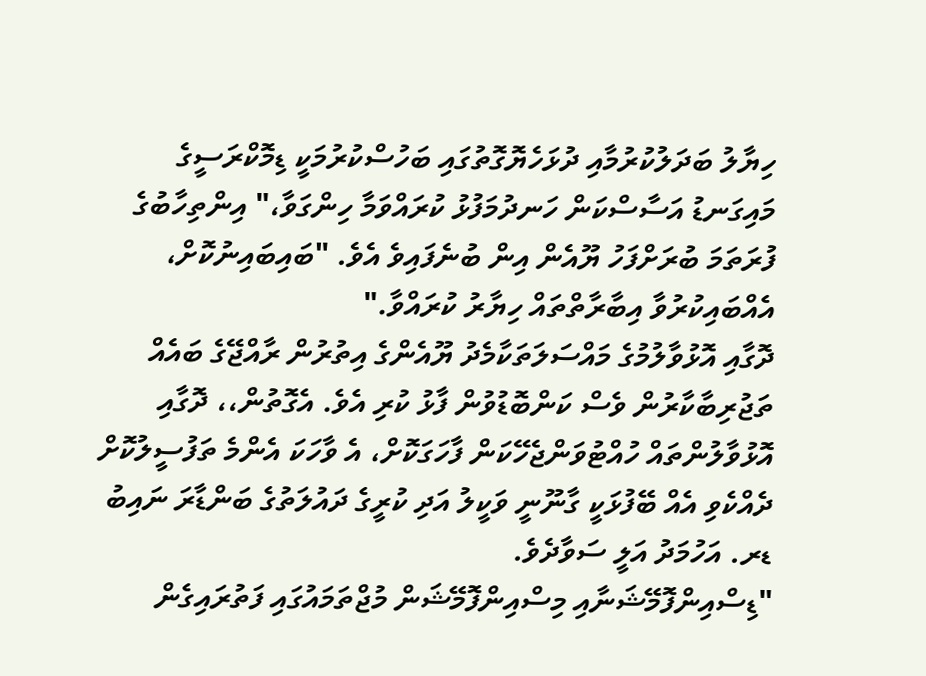ހިޔާލު ބަދަލުކުރުމާއި ދުޅަހެޔޮގޮތުގައި ބަހުސްކުރުމަކީ ޑިމޮކްރަސީގެ މައިގަނޑު އަސާސްކަން ހަނދުމަފުޅު ކުރައްވަމާ ހިންގަވާ،" އިންތިހާބުގެ ފުރަތަމަ ބުރަށްފަހު ޔޫއެން އިން ބުނެފައިވެ އެވެ. "ބައިބައިނުކޮށް، އެއްބައިކުރުވާ އިބާރާތްތައް ހިޔާރު ކުރައްވާ."
ދޮގާއި އޮޅުވާލުމުގެ މައްސަލަތަކާމެދު ޔޫއެންގެ އިތުރުން ރާއްޖޭގެ ބައެއް ތަޖުރިބާކާރުން ވެސް ކަންބޮޑުވުން ފާޅު ކުރި އެވެ. އެގޮތުން،، ދޮގާއި އޮޅުވާލުންތައް ހުއްޓުވަންޖެހޭކަން ފާހަގަކޮށް، އެ ވާހަކަ އެންމެ ތަފުސީލުކޮށް ދެއްކެވި އެއް ބޭފުޅަކީ ގާނޫނީ ވަކީލު އަދި ކުރީގެ ދައުލަތުގެ ބަންޑާރަ ނައިބު ޑރ. އަހުމަދު އަލީ ސަވާދެވެ.
"ޑިސްއިންފޮމޭޝަނާއި މިސްއިންފޮމޭޝަން މުޖްތަމައުގައި ފަތުރައިގެން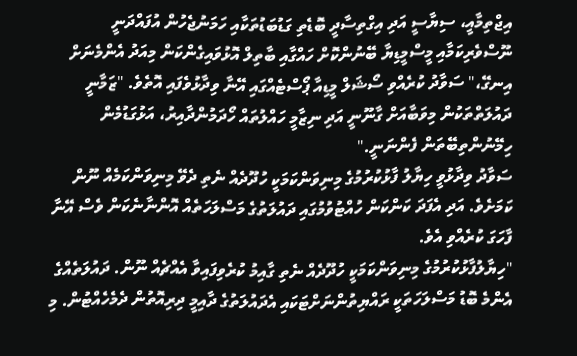އިޖްތިމާއީ، ސިޔާސީ އަދި އިގްތިސާދީ ބޮޑެތި ގަޑުބަޑުތަކާއި ހަމަނުޖެހުން އުފައްދަނީ ނޫސްވެރިކަމާއި މީސްމީޑިޔާ ބޭނުންކޮށް ހައްގާއި ބާތިލް އޮޅުވައިގެންކަން މިއަދު އެންމެނަށް އިނގޭ،" ސަވާދު ކުރެއްވި ސޯޝަލް މީޑިއާ ޕޯސްޓެއްގައި އޭނާ ވިދާޅުވެފައި އޮތެވެ. "ޒަމާނީ ދައުލަތްތަކުން މިވަބާއަށް ގާނޫނީ އަދި ނިޒާމީ ހައްލުތައް ހޯދަމުންދާއިރު، އަޅުގަޑުމެން ހިމޭނުންތިބޭތަން ފެންނަނީ."
ސަވާދު ވިދާޅުވީ ހިޔާލު ފާޅުކުރުމުގެ މިނިވަންކަމަކީ ހުދޫދެއް ނެތި ދެވޭ މިނިވަންކަމެއް ނޫން ކަމަށެވެ. އަދި އެފަދަ ކަންކަން ހުއްޓުވުމުގައި ދައުލަތުގެ މަސްލަހަތެއް އޮންނާނެކަން ވެސް އޭނާ ފާހަގަ ކުރެއްވި އެވެ.
"ހިޔާލުފާޅުކުރުމުގެ މިނިވަންކަމަކީ ހުދޫދެއް ނެތި ގާއިމު ކުރެވިފައިވާ އެއްޗެއް ނޫން. ދައުލަތެއްގެ އެންމެ ބޮޑު މަސްލަހަތަކީ ރައްޔިތުންނަށްޓަކައި އެދައުލަތުގެ ދާއިމީ ދިރިއޮތުން ދެމެހެއްޓުން. މި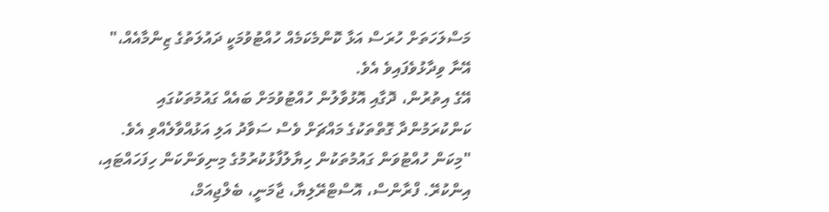މަސްލަހަތަށް ހުރަސް އަޅާ ކޮންމެކަމެއް ހުއްޓުވުމަކީ ދައުލަތުގެ ޒިންމާއެއް،" އޭނާ ވިދާޅުވެފައިވެ އެވެ.
އޭގެ އިތުރުން، ދޮގާއި އޮޅުވާލުން ހުއްޓުވުމަށް ބައެއް ގައުމުތަކުގައި ކަންކުރަމުންދާ ގޮތްތަކުގެ މައްޗަށް ވެސް ސަވާދު އަލި އަޅުއްވާލެއްވި އެވެ.
"މިކަން ހުއްޓުވަން ގައުމުތަކުން ހިޔާލުފާޅުކުރުމުގެ މިނިވަންކަން ހިފަހައްޓައި، އިންކުރޭ. ފްރާންސް، އޮސްޓްރޭލިޔާ، ޖާމަނީ، ބެލްޖިއަމް،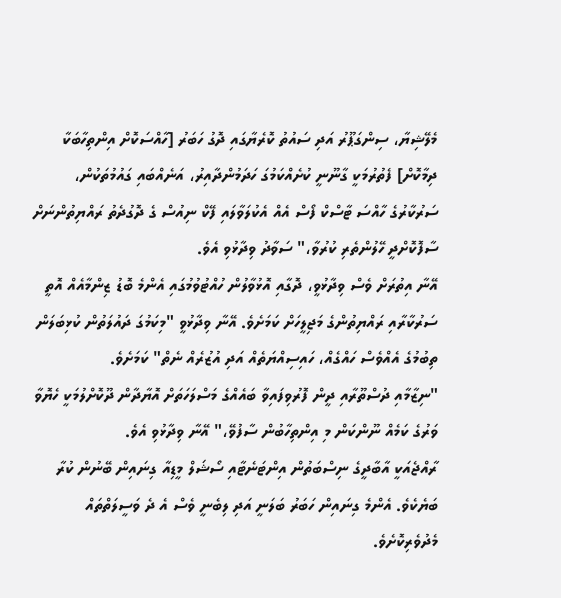މެލޭޝިޔާ، ސިންގަޕޫރު އަދި ސައުތު ކޮރެޔާގައި ދޮގު ހަބަރު [ހާއްސަކޮށް އިންތިހާބަކާ ދިމާކޮށް] ފެތުރުމަކީ ގާނޫނީ ކުށެއްކަމުގަ ހަދަމުންދާއިރު، އަނެއްބައި ގައުމުތަކުން، ސަރުކާރުގެ ހާއްސަ ޓާސްކް ފޯސް އެއް އެކުލަވާލައި ފޭކް ނިއުސް ގެ ދޮގުދެތު ރައްޔިތުންނަށް ސާފޮކޮށްދީ ހޭލުންތެރި ކުރުވާ،" ސަވާދު ވިދާޅުވި އެވެ.
އޭނާ އިތުރަށް ވެސް ވިދާޅުވީ، ދޮގާއި އޮޅުވާލުން ހުއްޓުވުމުގައި އެންމެ ބޮޑު ޒިންމާއެއް އޮތީ ސަރުކާރާއި ރައްޔިތުންގެ މަޖިލީހަށް ކަމަށެވެ. އޭނާ ވިދާޅުވީ "މިކަމުގަ ދައުލަތުން ކުޅިބަލަން ތިބުމުގެ އެއްވެސް ހައްގެއް، ހައިސިއްޔަތެއް އަދި އުޒުރެއް ނެތް" ކަމަށެވެ.
"ނިޒާމާއި ދުސްތޫރާއި ދީން ފޮރުވިފައިވާ ބައެއްގެ މަސްލަހަތަށް އޮޔާދާން ދޫކޮށްލުމަކީ ހެޔޮވާ ވަރުގެ ކަމެއް ނޫންކަން މި އިންތިހާބުން ސާފުވޭ،" އޭނާ ވިދާޅުވި އެވެ.
ރާއްޖެއަކީ އާބާދީގެ ނިސްބަތުން އިންޓަނެޓާއި ސޯޝަލް މީޑިއާ ގިނައިން ބޭނުން ކުރާ ބަޔެކެވެ. އެންމެ ގިނައިން ހަބަރު ބަލަނީ އަދި ލިބެނީ ވެސް އެ ދެ ވަސީލަތްތައް މެދުވެރިކޮށެވެ.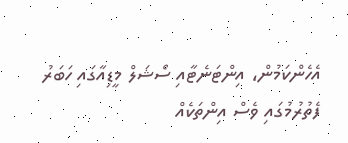އެހެންކަމުން، އިންޓަނެޓާއި ސޯޝަލް މީޑިއާގައި ހަބަރު ފެތުރުމުގައި ވެސް އިންތަކެއް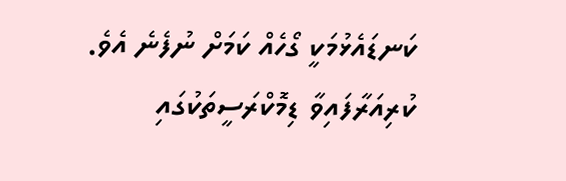ކަނޑައެޅުމަކީ ގޯހެއް ކަމަށް ނުފެނެ އެވެ. ކުރިއަރާފައިވާ ޑިމޮކްރަސީތަކުގައި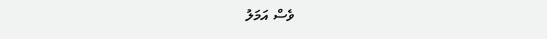ވެސް އަމަލު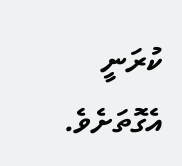ކުރަނީ އެގޮތަށެވެ.